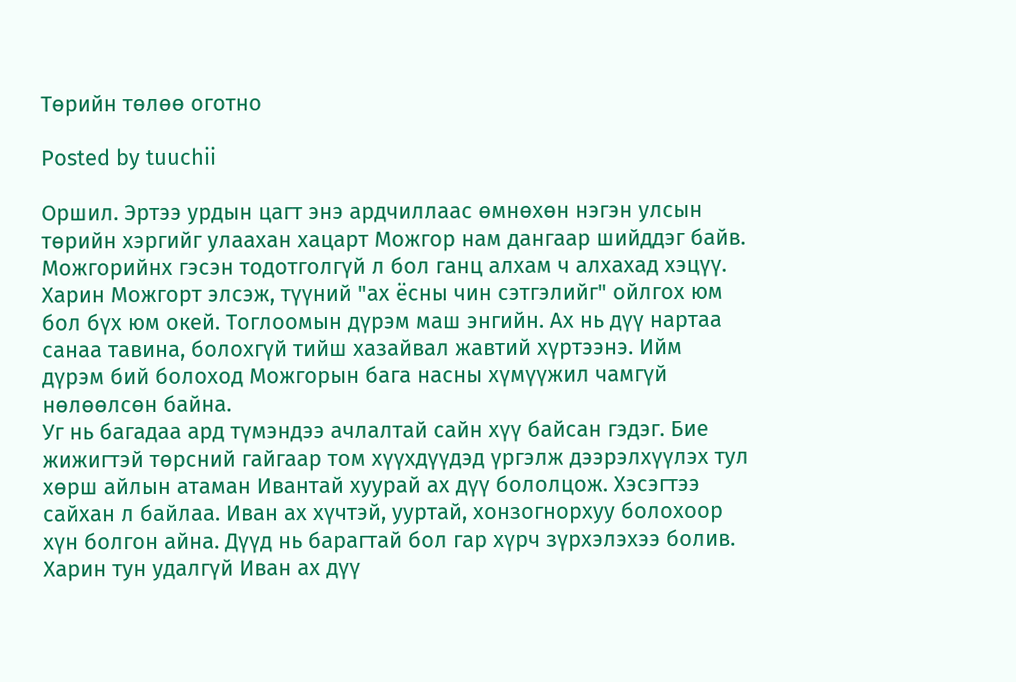Төрийн төлөө оготно

Posted by tuuchii

Оршил. Эртээ урдын цагт энэ ардчиллаас өмнөхөн нэгэн улсын төрийн хэргийг улаахан хацарт Можгор нам дангаар шийддэг байв. Можгорийнх гэсэн тодотголгүй л бол ганц алхам ч алхахад хэцүү. Харин Можгорт элсэж, түүний "ах ёсны чин сэтгэлийг" ойлгох юм бол бүх юм окей. Тоглоомын дүрэм маш энгийн. Ах нь дүү нартаа санаа тавина, болохгүй тийш хазайвал жавтий хүртээнэ. Ийм дүрэм бий болоход Можгорын бага насны хүмүүжил чамгүй нөлөөлсөн байна.
Уг нь багадаа ард түмэндээ ачлалтай сайн хүү байсан гэдэг. Бие жижигтэй төрсний гайгаар том хүүхдүүдэд үргэлж дээрэлхүүлэх тул хөрш айлын атаман Ивантай хуурай ах дүү бололцож. Хэсэгтээ сайхан л байлаа. Иван ах хүчтэй, ууртай, хонзогнорхуу болохоор хүн болгон айна. Дүүд нь барагтай бол гар хүрч зүрхэлэхээ болив.
Харин тун удалгүй Иван ах дүү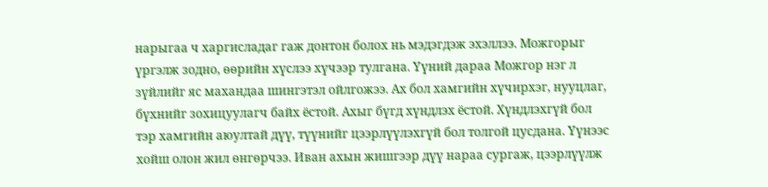нарыгаа ч харгисладаг гаж донтон болох нь мэдэгдэж эхэллээ. Можгорыг үргэлж зодно, өөрийн хүслээ хүчээр тулгана. Үүний дараа Можгор нэг л зүйлийг яс махандаа шингэтэл ойлгожээ. Ах бол хамгийн хүчирхэг, нууцлаг, бүхнийг зохицуулагч байх ёстой. Ахыг бүгд хүндлэх ёстой. Хүндлэхгүй бол тэр хамгийн аюултай дүү, түүнийг цээрлүүлэхгүй бол толгой цусдана. Үүнээс хойш олон жил өнгөрчээ. Иван ахын жишгээр дүү нараа сургаж, цээрлүүлж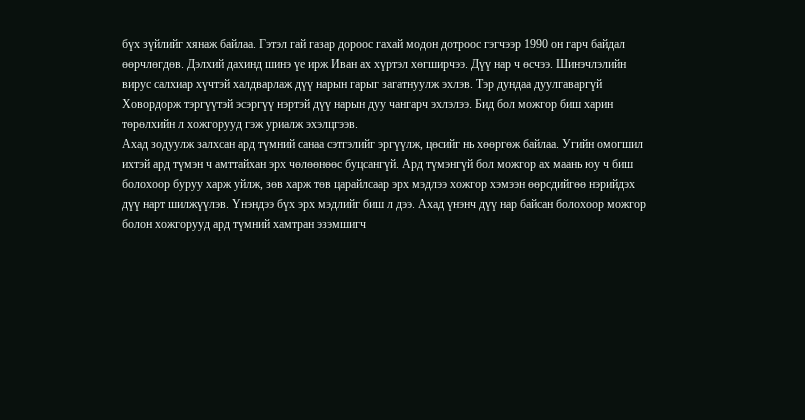бүх зүйлийг хянаж байлаа. Гэтэл гай газар дороос гахай модон дотроос гэгчээр 1990 он гарч байдал өөрчлөгдөв. Дэлхий дахинд шинэ үе ирж Иван ах хүртэл хөгширчээ. Дүү нар ч өсчээ. Шинэчлэлийн вирус салхиар хүчтэй халдварлаж дүү нарын гарыг загатнуулж эхлэв. Тэр дундаа дуулгаваргүй Ховордорж тэргүүтэй эсэргүү нэртэй дүү нарын дуу чангарч эхлэлээ. Бид бол можгор биш харин төрөлхийн л хожгорууд гэж уриалж эхэлцгээв.
Ахад зодуулж залхсан ард түмний санаа сэтгэлийг эргүүлж, цөсийг нь хөөргөж байлаа. Угийн омогшил ихтэй ард түмэн ч амттайхан эрх чөлөөнөөс буцсангүй. Ард түмэнгүй бол можгор ах маань юу ч биш болохоор буруу харж уйлж, зөв харж төв царайлсаар эрх мэдлээ хожгор хэмээн өөрсдийгөө нэрийдэх дүү нарт шилжүүлэв. Үнэндээ бүх эрх мэдлийг биш л дээ. Ахад үнэнч дүү нар байсан болохоор можгор болон хожгорууд ард түмний хамтран эзэмшигч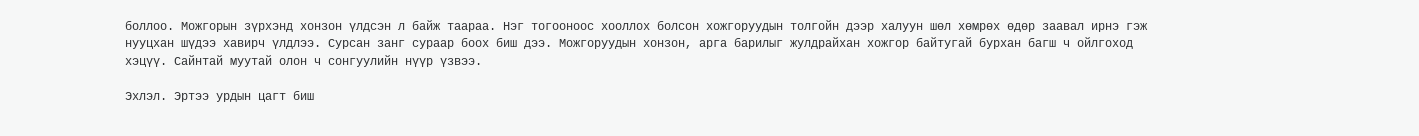боллоо. Можгорын зүрхэнд хонзон үлдсэн л байж таараа. Нэг тогооноос хооллох болсон хожгоруудын толгойн дээр халуун шөл хөмрөх өдөр заавал ирнэ гэж нууцхан шүдээ хавирч үлдлээ. Сурсан занг сураар боох биш дээ. Можгоруудын хонзон, арга барилыг жулдрайхан хожгор байтугай бурхан багш ч ойлгоход хэцүү. Сайнтай муутай олон ч сонгуулийн нүүр үзвээ.

Эхлэл. Эртээ урдын цагт биш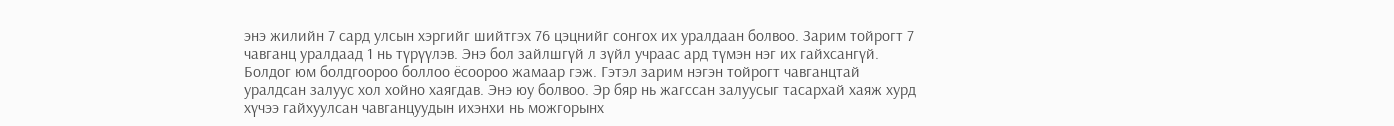энэ жилийн 7 сард улсын хэргийг шийтгэх 76 цэцнийг сонгох их уралдаан болвоо. Зарим тойрогт 7 чавганц уралдаад 1 нь түрүүлэв. Энэ бол зайлшгүй л зүйл учраас ард түмэн нэг их гайхсангүй. Болдог юм болдгоороо боллоо ёсоороо жамаар гэж. Гэтэл зарим нэгэн тойрогт чавганцтай уралдсан залуус хол хойно хаягдав. Энэ юу болвоо. Эр бяр нь жагссан залуусыг тасархай хаяж хурд хүчээ гайхуулсан чавганцуудын ихэнхи нь можгорынх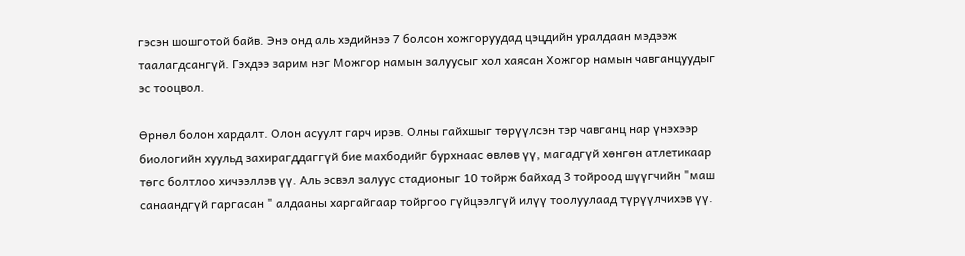гэсэн шошготой байв. Энэ онд аль хэдийнээ 7 болсон хожгоруудад цэцдийн уралдаан мэдээж таалагдсангүй. Гэхдээ зарим нэг Можгор намын залуусыг хол хаясан Хожгор намын чавганцуудыг эс тооцвол.

Өрнөл болон хардалт. Олон асуулт гарч ирэв. Олны гайхшыг төрүүлсэн тэр чавганц нар үнэхээр биологийн хуульд захирагддаггүй бие махбодийг бурхнаас өвлөв үү, магадгүй хөнгөн атлетикаар төгс болтлоо хичээллэв үү. Аль эсвэл залуус стадионыг 10 тойрж байхад 3 тойроод шүүгчийн "маш санаандгүй гаргасан " алдааны харгайгаар тойргоо гүйцээлгүй илүү тоолуулаад түрүүлчихэв үү.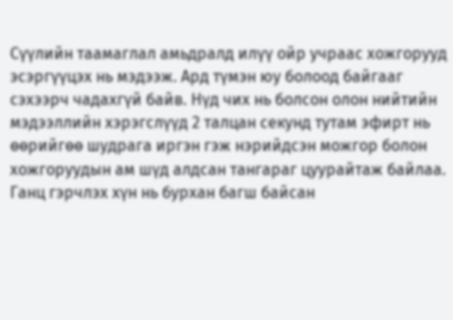Сүүлийн таамаглал амьдралд илүү ойр учраас хожгорууд эсэргүүцэх нь мэдээж. Ард түмэн юу болоод байгааг сэхээрч чадахгүй байв. Нүд чих нь болсон олон нийтийн мэдээллийн хэрэгслүүд 2 талцан секунд тутам эфирт нь өөрийгөө шудрага иргэн гэж нэрийдсэн можгор болон хожгоруудын ам шүд алдсан тангараг цуурайтаж байлаа. Ганц гэрчлэх хүн нь бурхан багш байсан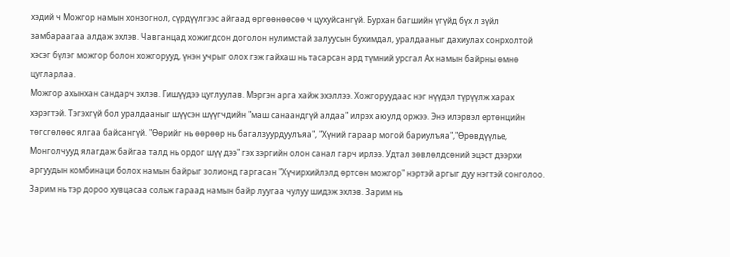хэдий ч Можгор намын хонзогнол, сүрдүүлгээс айгаад өргөөнөөсөө ч цухуйсангүй. Бурхан багшийн үгүйд бүх л зүйл замбараагаа алдаж эхлэв. Чавганцад хожигдсон доголон нулимстай залуусын бухимдал, уралдааныг дахиулах сонрхолтой хэсэг бүлэг можгор болон хожгорууд, үнэн учрыг олох гэж гайхаш нь тасарсан ард түмний урсгал Ах намын байрны өмнө цугларлаа.
Можгор ахынхан сандарч эхлэв. Гишүүдээ цуглуулав. Мэргэн арга хайж эхэллээ. Хожгоруудаас нэг нүүдэл түрүүлж харах хэрэгтэй. Тэгэхгүй бол уралдааныг шүүсэн шүүгчдийн "маш санаандгүй алдаа" илрэх аюулд оржээ. Энэ илэрвэл ертөнцийн төгсгөлөөс ялгаа байсангүй. "Өөрийг нь өөрөөр нь багалзуурдуулъяа", "Хүний гараар могой бариулъяа","Өрөвдүүлье, Монголчууд ялагдаж байгаа талд нь ордог шүү дээ" гэх зэргийн олон санал гарч ирлээ. Удтал зөвлөлдсөний эцэст дээрхи аргуудын комбинаци болох намын байрыг золионд гаргасан "Хүчирхийлэлд өртсөн можгор" нэртэй аргыг дуу нэгтэй сонголоо. Зарим нь тэр дороо хувцасаа сольж гараад намын байр луугаа чулуу шидэж эхлэв. Зарим нь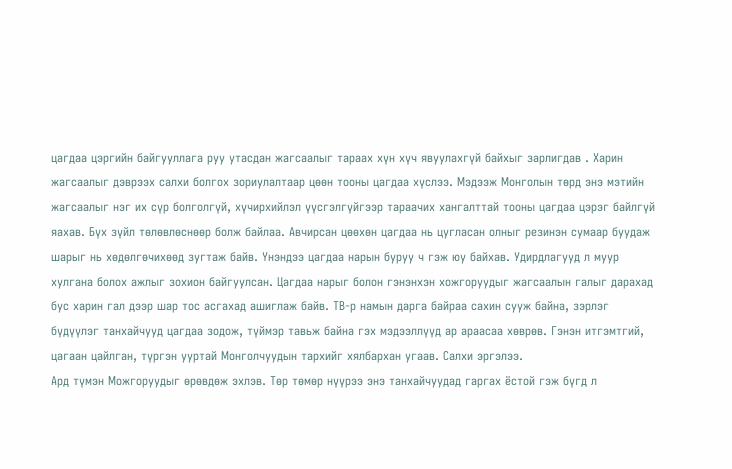цагдаа цэргийн байгууллага руу утасдан жагсаалыг тараах хүн хүч явуулахгүй байхыг зарлигдав . Харин жагсаалыг дэврээх салхи болгох зориулалтаар цөөн тооны цагдаа хүслээ. Мэдээж Монголын төрд энэ мэтийн жагсаалыг нэг их сүр болголгүй, хүчирхийлэл үүсгэлгүйгээр тараачих хангалттай тооны цагдаа цэрэг байлгүй яахав. Бүх зүйл төлөвлөснөөр болж байлаа. Авчирсан цөөхөн цагдаа нь цугласан олныг резинэн сумаар буудаж шарыг нь хөдөлгөчихөөд зугтаж байв. Үнэндээ цагдаа нарын буруу ч гэж юу байхав. Удирдлагууд л муур хулгана болох ажлыг зохион байгуулсан. Цагдаа нарыг болон гэнэнхэн хожгоруудыг жагсаалын галыг дарахад бус харин гал дээр шар тос асгахад ашиглаж байв. ТВ-р намын дарга байраа сахин сууж байна, зэрлэг бүдүүлэг танхайчууд цагдаа зодож, түймэр тавьж байна гэх мэдээллүүд ар араасаа хөврөв. Гэнэн итгэмтгий, цагаан цайлган, түргэн ууртай Монголчуудын тархийг хялбархан угаав. Салхи эргэлээ.
Ард түмэн Можгоруудыг өрөвдөж эхлэв. Төр төмөр нүүрээ энэ танхайчуудад гаргах ёстой гэж бүгд л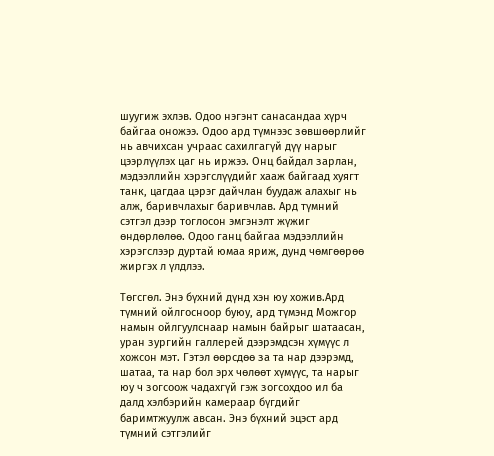шуугиж эхлэв. Одоо нэгэнт санасандаа хүрч байгаа оножээ. Одоо ард түмнээс зөвшөөрлийг нь авчихсан учраас сахилгагүй дүү нарыг цээрлүүлэх цаг нь иржээ. Онц байдал зарлан, мэдээллийн хэрэгслүүдийг хааж байгаад хуягт танк, цагдаа цэрэг дайчлан буудаж алахыг нь алж, баривчлахыг баривчлав. Ард түмний сэтгэл дээр тоглосон эмгэнэлт жүжиг өндөрлөлөө. Одоо ганц байгаа мэдээллийн хэрэгслээр дуртай юмаа яриж, дунд чөмгөөрөө жиргэх л үлдлээ.

Төгсгөл. Энэ бүхний дүнд хэн юу хожив.Ард түмний ойлгосноор буюу, ард түмэнд Можгор намын ойлгуулснаар намын байрыг шатаасан, уран зургийн галлерей дээрэмдсэн хүмүүс л хожсон мэт. Гэтэл өөрсдөө за та нар дээрэмд, шатаа, та нар бол эрх чөлөөт хүмүүс, та нарыг юу ч зогсоож чадахгүй гэж зогсохдоо ил ба далд хэлбэрийн камераар бүгдийг баримтжуулж авсан. Энэ бүхний эцэст ард түмний сэтгэлийг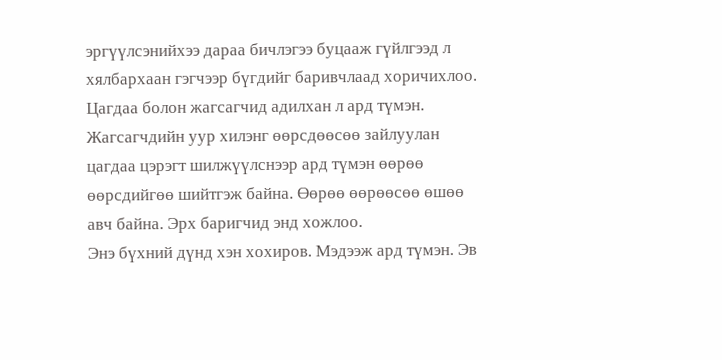эргүүлсэнийхээ дараа бичлэгээ буцааж гүйлгээд л хялбархаан гэгчээр бүгдийг баривчлаад хоричихлоо. Цагдаа болон жагсагчид адилхан л ард түмэн. Жагсагчдийн уур хилэнг өөрсдөөсөө зайлуулан цагдаа цэрэгт шилжүүлснээр ард түмэн өөрөө өөрсдийгөө шийтгэж байна. Өөрөө өөрөөсөө өшөө авч байна. Эрх баригчид энд хожлоо.
Энэ бүхний дүнд хэн хохиров. Мэдээж ард түмэн. Эв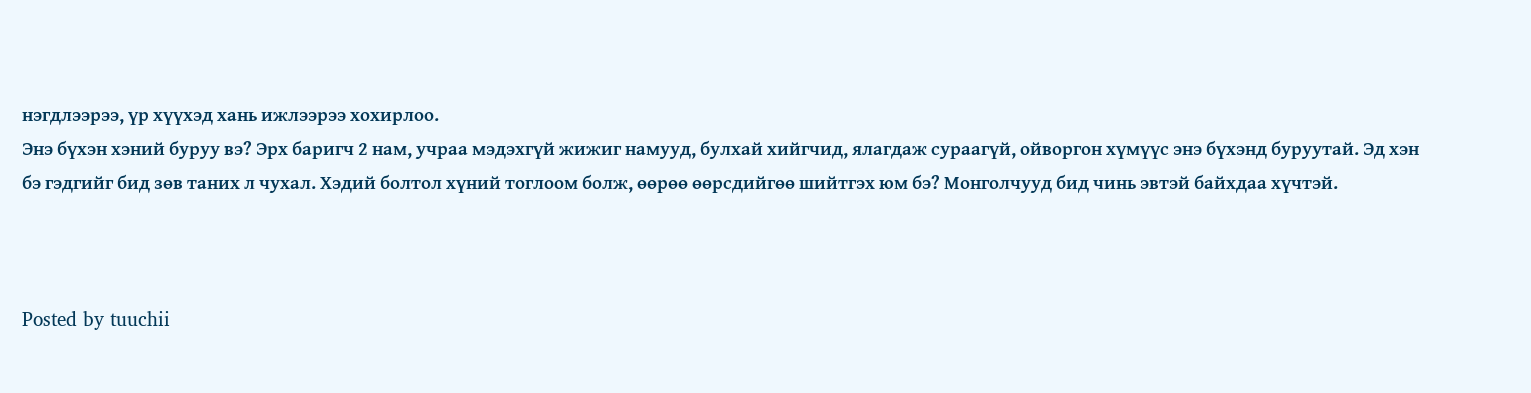нэгдлээрээ, үр хүүхэд хань ижлээрээ хохирлоо.
Энэ бүхэн хэний буруу вэ? Эрх баригч 2 нам, учраа мэдэхгүй жижиг намууд, булхай хийгчид, ялагдаж сураагүй, ойворгон хүмүүс энэ бүхэнд буруутай. Эд хэн бэ гэдгийг бид зөв таних л чухал. Хэдий болтол хүний тоглоом болж, өөрөө өөрсдийгөө шийтгэх юм бэ? Монголчууд бид чинь эвтэй байхдаа хүчтэй.



Posted by tuuchii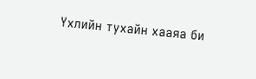Үхлийн тухайн хааяа би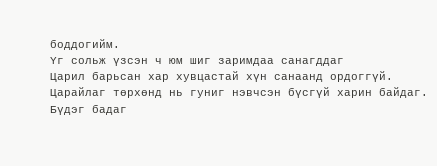боддогийм.
Үг сольж үзсэн ч юм шиг заримдаа санагддаг
Царил барьсан хар хувцастай хүн санаанд ордоггүй.
Царайлаг төрхөнд нь гуниг нэвчсэн бүсгүй харин байдаг.
Бүдэг бадаг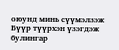оюунд минь сүүмэлзэж
Бүүр түүрхэн үзэгдэж булингар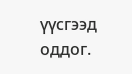үүсгээд оддог.